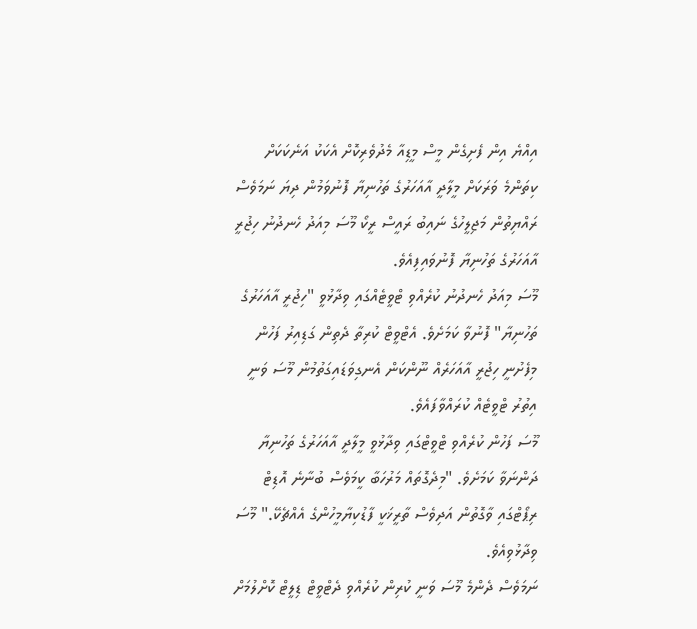އިއްޔެ އިން ފެށިގެން މީސް މީޑިއާ މެދުވެރިކޮށް އެކަކު އަނެކަކަށް ކިތަންމެ ވަރަކަށް މީލާދީ އާއަހަރުގެ ތަހުނިޔާ ފޮނުވަމުން ދިޔަ ނަމަވެސް ރައްޔިތުން މަޖިލީހުގެ ނައިބު ރައީސް ރީކޯ މޫސަ މިއަދު ހެނދުނު ހިޖުރީ އާއަހަރުގެ ތަހުނިޔާ ފޮނުވައިފިއެވެ.
މޫސަ މިއަދު ހެނދުނު ކުރެއްވި ޓްވީޓެއްގައި ވިދާޅުވީ "ހިޖުރީ އާއަހަރުގެ ތަހުނިޔާ" ފޮނުވާ ކަމަށެވެ. އެޓްވީޓް ކުރިތާ ދެތިން ގަޑިއިރު ފަހުން މިފެށުނީ ހިޖުރީ އާއަހަރެއް ނޫންކަން އެނގިވަޑައިގަތުމުން މޫސަ ވަނީ އިތުރު ޓްވީޓެއް ކުރައްވާފައެވެ.
މޫސަ ފަހުން ކުރެއްވި ޓްވީޓްގައި ވިދާޅުވީ މީލާދީ އާއަހަރުގެ ތަހުނިޔާ ދަންނަވާ ކަމަށެވެ. "މިދެގޮތައް މަރުހަބާ ކީމަވެސް ބުނާނެ އޮޑިޓް ރިޕޯޓްގައި ވާގޮތުން އަދިވެސް ތާރީޚަކީ ފާޑުކިޔާމީހުންގެ އެއްޗެކޭ." މޫސަ ވިދާޅުވިއެވެ.
ނަމަވެސް ދެންމެ މޫސަ ވަނީ ކުރިން ކުރެއްވި ދެޓްވީޓް ޑިލީޓް ކޮށްލުމަށް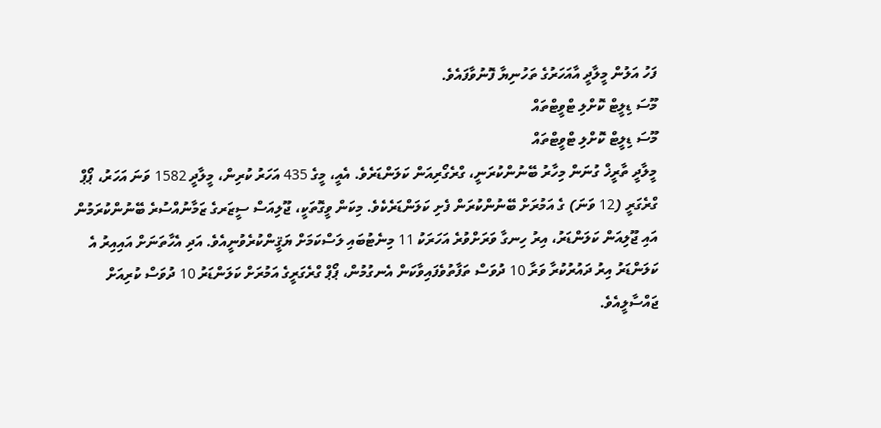ފަހު އަލުން މީލާދީ އާއަހަރުގެ ތަހުނިޔާ ފޮނުވާފައެވެ.
މޫސަ ޑިލީޓް ކޮށްލި ޓްވީޓްތައް
މޫސަ ޑިލީޓް ކޮށްލި ޓްވީޓްތައް
މީލާދީ ތާރީޚް ގުނަން މިހާރު ބޭނުންކުރަނީ، ގްރެގޯރިއަން ކަލަންޑަރެވެ. އެއީ، މީގެ 435 އަހަރު ކުރިން، މީލާދީ 1582 ވަނަ އަހަރު، ޕޯޕް ގްރެގަރީ (12 ވަނަ) ގެ އަމުރަށް ބޭނުންކުރަން ފެށި ކަލަންޑަރެކެވެ. މިކަން ވީގޮތަކީ، ޖޫލިއަސް ސީޒަރގެ ޒަމާނުއްސުރެ ބޭނުންކުރަމުން އައި ޖޫލިއަން ކަލަންޑަރު، އިރު ހިނގާ ވަރަށްވުރެ އަހަރަކު 11 މިނެޓުބައި ލަސްކަމަށް ޔަޤީންކުރެވުނީއެވެ. އަދި އެހާތަނަށް އައިއިރު އެ ކަލަންޑަރު އިރު ދައުރުކުރާ ވަރާ 10 ދުވަސް ތަފާތުވެފައިވާކަން އެނގުމުން، ޕޯޕް ގްރެގަރީގެ އަމުރަށް ކަލަންޑަރު 10 ދުވަސް ކުރިއަށް ޖައްސާލީއެވެ.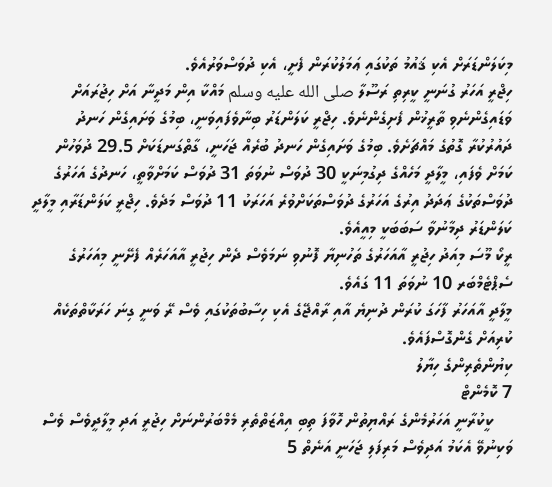މިކަލަންޑަރަށް އެކި ޤައުމު ތަކުގައި ޢަމަލުކުރަން ފެށީ، އެކި ދުވަސްވަރުއެވެ.
ހިޖްރީ އަހަރު ގުނަނީ ކީރިތި ރަސޫލާ صلى الله عليه وسلم މައްކާ އިން މަދީނާ އަށް ހިޖުރައަށް ވަޑައިގެންނެވި ތާރީޚުން ފެށިގެންނެވެ. ހިޖްރީ ކަލަންޑަރު ބިނާވެފައިވަނީ، ބިމުގެ ވަށައިގެން ހަނދު ދައުރުކުރާ ގޮތުގެ މައްޗަށެވެ. ބިމުގެ ވަށައިގެން ހަނދު ބުރެއް ޖަހަނީ، ގާތްގަނޑަކަށް 29.5 ދުވަހުން ކަމަށް ވެފައި، މީލާދީ މަހެއްގެ ދިގުމިނަކީ 30 ދުވަސް ނުވަތަ 31 ދުވަސް ކަމަށްވާތީ، ހަނދުގެ އަހަރުގެ ދުވަސްތަކުގެ ޢަދަދު އިރުގެ އަހަރުގެ ދުވަސްތަކަށްވުރެ އަހަރަކު 11 ދުވަސް މަދެވެ. ހިޖްރީ ކަލަންޑަރާއި މީލާދީ ކަލަންޑަރު ދިމާނުވާ ސަބަބަކީ މިއީއެވެ.
ރީކޯ މޫސަ މިއަދު ހިޖުރީ އާއަހަރުގެ ތަހުނިޔާ ފޮނުވި ނަމަވެސް ދެން ހިޖުރީ އާއަހަރެއް ފެށޭނީ މިއަހަރުގެ ސެޕްޓެމްބަރ 10 ނުވަތަ 11 ގައެވެ.
މީލާދީ އާއަހަރު ފާހަގަ ކުރަން ދުނިޔެ އާއި ރާއްޖޭގެ އެކި ހިސާބުތަކުގައި ވެސް ރޭ ވަނީ ގިނަ ހަރަކާތްތަކެއް ކުރިއަށް ގެންގޮސްފައެވެ.
ކިޔުންތެރިންގެ ހިޔާލު
7 ކޮމެންޓް
    ކީކުރާނީ އަހަރުމެންގެ ރައްޔިތުން ހޮވާފަ ތިބި އިއްޒަތްތެރި މެމްބަރުންނަށް ހިޖުރީ އަދި މީލާދީވެސް ވެސް ވަކިނުވޭ އެކަމު އަދިވެސް މަރިފަލި ޖަހަނީ އަނެތް 5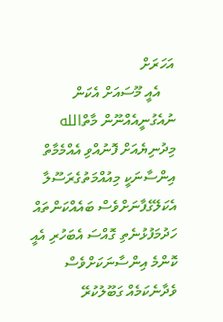އަހަރަށް
    އެއީ މޫސައަށް އެކަން ނުއެގުނީއެއްނޫން މާތްالله މިދުނިޔެއަށް ފޮނުއްވި އެއްމެމާތް އިންސާނަކީ މިއުއްމަތުގެރަސޫލާ އެކަލޭގެފާނަށްވެސް ބައެއްކަންތައް ހަދުމަފުޅުނެތި ގޮއްސަ އެބަހުރި އެއީ ކޮންމެ އިންސާނަކަށްވެސް ވެދާނެކަމެއް ގަބޫލުކުރޭ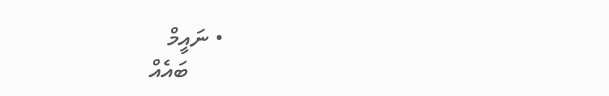• ނައީމް
      ބައެއް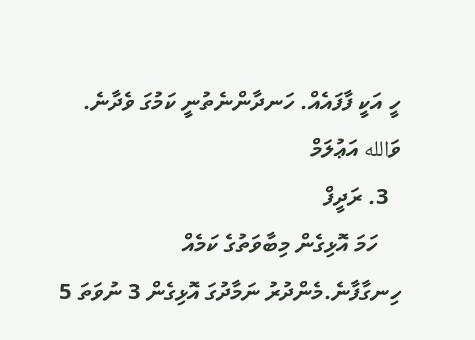ހީ އަކީ ފާފައެއް. ހަނދާންނެތުނީ ކަމުގަ ވެދާނެ. ވަالله އަޢުލަމް
  3. ރަދީފް
    ހަމަ އޮޅިގެން މިބާވަތުގެ ކަމެއް ހިނގާފާނެ.މެންދުރު ނަމާދުގަ އޮޅިގެން 3 ނުވަތަ 5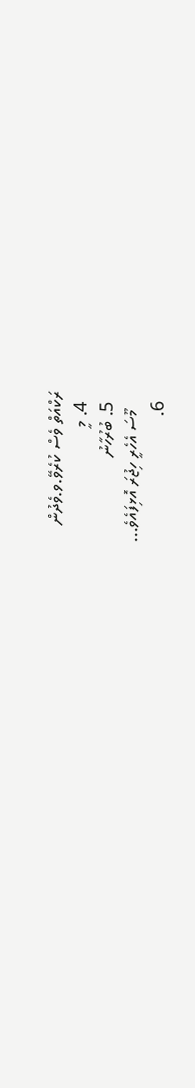ރަކްއަތް ވެސް ކުރެވޭ.ވ.ވެދުން
  4. މީ
  5. ބުރުހާނު
    މޫސަ އެހެރީ ހިޖުރަ އޮޅިފައެވެ...
  6.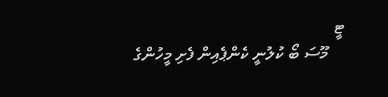ޓީ
    މޫސަ ބޯ ކުލުނީ ކެންޕެއިން ފެށި މީހުންގެ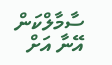ސާމާލްކަން އޭނާ އަށް